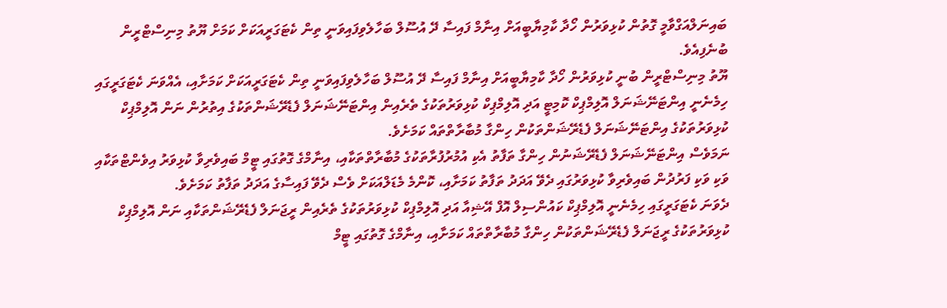ބައިނަލްއަގްވާމީ ގޮތުން ކުޅިވަރުން ހޯދާ ކާމިޔާބީއަށް އިނާމް ފައިސާ ދޭ އުސޫލް ބަހާލެވިފައިވަނީ ތިން ކެޓަގަރީއަކަށް ކަމަށް ޔޫތު މިނިސްޓްރީން ބުނެފިއެވެ.
ޔޫތު މިނިސްޓްރީން ބުނީ ކުޅިވަރުން ހޯދާ ކާމިޔާބީއަށް އިނާމް ފައިސާ ދޭ އުސޫލް ބަހާލެވިފައިވަނީ ތިން ކެޓަގަރީއަކަށް ކަމަށާއި، އެއްވަނަ ކެޓަގަރީގައި ހިމެނެނީ އިންޓަނޭޝަނަލް އޮލިމްޕިކް ކޮމިޓީ އަދި އޮލިމްޕިކް ކުޅިވަރުތަކުގެ ތެރެއިން އިންޓަނޭޝަނަލް ފެޑެރޭޝަންތަކުގެ އިތުރުން ނަން އޮލިމްޕިކް ކުޅިވަރުތަކުގެ އިންޓަނޭޝަނަލް ފެޑެރޭޝަންތަކުން ހިންގާ މުބާރާތްތައް ކަމަށެވެ.
ނަމަވެސް އިންޓަނޭޝަނަލް ފެޑެރޭޝަނުން ހިންގާ ތަފާތު އެކި އުމުރުފުރާތަކުގެ މުބާރާތްތަކާއި، އިނާމްގެ ގޮތުގައި ޓީމް ބައިވެރިވާ ކުޅިވަރު އިވެންޓްތަކާއި ވަކި ވަކި ފަރުދުން ބައިވެރިވާ ކުޅިވަރުގައި ދެވޭ އަދަދު ތަފާތު ކަމަށާއި، ކޮންމެ މެޑަލްއަކަށް ވެސް ދެވޭ ފައިސާގެ އަދަދު ތަފާތު ކަމަށެވެ.
ދެވަނަ ކެޓަގަރީގައި ހިމެނެނީ އޮލިމްޕިކް ކައުންސިލް އޮފް އޭޝިއާ އަދި އޮލިމްޕިކް ކުޅިވަރުތަކުގެ ތެރެއިން ރީޖަނަލް ފެޑެރޭޝަންތަކާއި ނަން އޮލިމްޕިކް ކުޅިވަރުތަކުގެ ރީޖަނަލް ފެޑެރޭޝަންތަކުން ހިންގާ މުބާރާތްތައް ކަމަށާއި، އިނާމްގެ ގޮތުގައި ޓީމް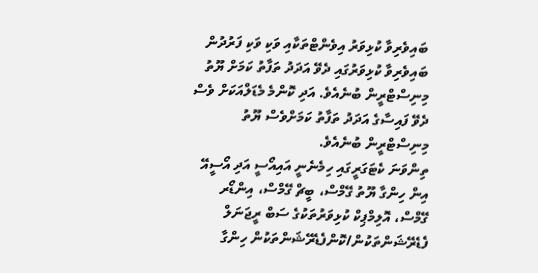ބައިވެރިވާ ކުޅިވަރު އިވެންޓްތަކާއި ވަކި ވަކި ފަރުދުން ބައިވެރިވާ ކުޅިވަރުގައި ދެވޭ އަދަދު ތަފާތު ކަމަށް ޔޫތު މިނިސްޓްރީން ބުނެއެވެ. އަދި ކޮންމެ މެޑަލްއަކަށް ވެސް ދެވޭ ފައިސާގެ އަދަދު ތަފާތު ކަމަށްވެސް ޔޫތު މިނިސްޓްރީން ބުނެއެވެ.
ތިންވަނަ ކެޓަގަރީގައި ހިމެނެނީ އައިއޯސީ އަދި އޯސީއޭ އިން ހިންގާ ޔޫތު ގޭމްސް، ބީޗް ގޭމްސް، އިންޑޯރ ގޭމްސް، އޮލިމްޕިކް ކުޅިވަރުތަކުގެ ސަބް ރީޖަނަލް ފެޑެރޭޝަންތަކުން/ކޮންފެޑެރޭޝަންތަކުން ހިންގާ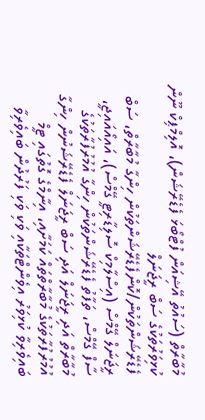މުބާރާތް (ސައުތު އޭޝިއަން ފުޓްބޯޅަ ފެޑެރޭޝަން)، އޮލިމްޕިކް ނޫން ކުޅިވަރުތަކުގެ ސަބް ރީޖަނަލް ފެޑެރޭޝަންތަކުން/ކޮންފެޑެރޭޝަންތަކުން ހިންގާ މުބާރާތް، ސަބް ރީޖަނަލް ގޭމްސް (އިސްލާމިކް ސޮލިޑާރިޓީ ގޭމްސް)، އައިއޯއައިޖީ، ސާފް ގޭމްސް، ތަފާތު ފެޑެރޭޝަންތަކުން ހިންގާ އުމުރުފުރާތަކުގެ މުބާރާތް އަދި ރީޖަނަލް އަދި ސަބް ރީޖަނަލް ފެޑެރޭޝަނުން ހިންގާ އުމުރުފުރާތަކުގެ މުބާރާތްތައް ކަމަށާއި، އިނާމްގެ ގޮތުގައި ޓީމް ބައިވެރިވާ ކުޅިވަރު އިވެންޓްތަކާއި ވަކި ވަކި ފަރުދުން ބައިވެރިވާ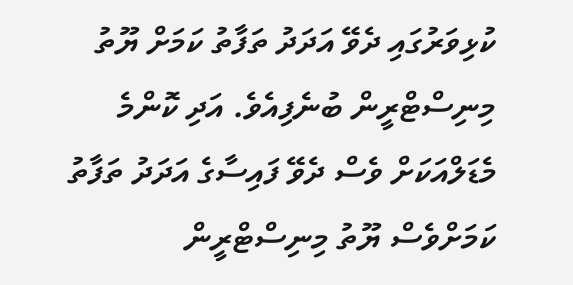ކުޅިވަރުގައި ދެވޭ އަދަދު ތަފާތު ކަމަށް ޔޫތު މިނިސްޓްރީން ބުނެފިއެވެ. އަދި ކޮންމެ މެޑަލްއަކަށް ވެސް ދެވޭ ފައިސާގެ އަދަދު ތަފާތު ކަމަށްވެސް ޔޫތު މިނިސްޓްރީން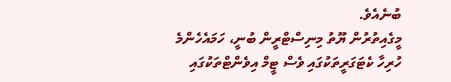ބުނެއެވެ.
މީގެއިތުރުން ޔޫތު މިނިސްޓްރީން ބުނީ، ހަމައެހެންމެ ހުރިހާ ކެޓަގަރީތަކުގައި ވެސް ޓީމް އިވެންޓްތަކުގައި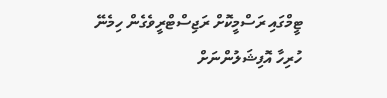ޓީމްގައި ރަސްމީކޮށް ރަޖިސްޓްރީވެގެން ހިމެނޭ ހުރިހާ އޮފިޝަލުންނަށް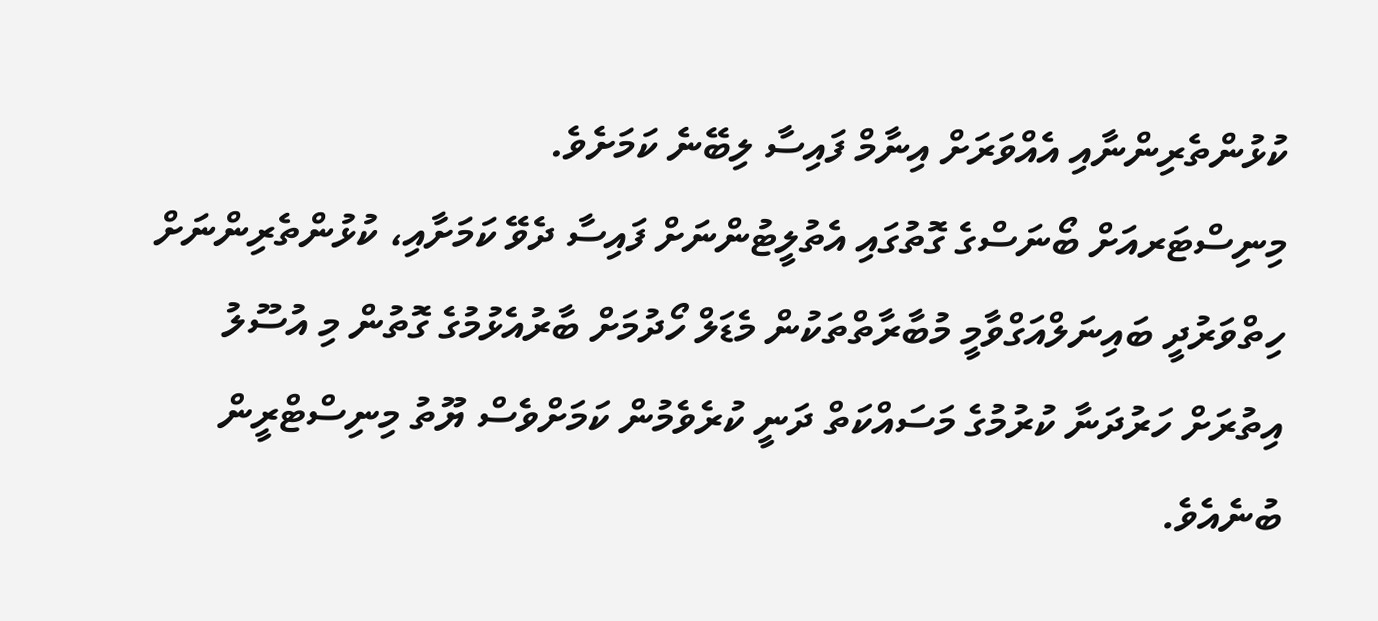ކުޅުންތެރިންނާއި އެއްވަރަށް އިނާމް ފައިސާ ލިބޭނެ ކަމަށެވެ.
މިނިސްޓަރއަށް ބޯނަސްގެ ގޮތުގައި އެތުލީޓުންނަށް ފައިސާ ދެވޭ ކަމަށާއި، ކުޅުންތެރިންނަށް ހިތްވަރުދީ ބައިނަލްއަގްވާމީ މުބާރާތްތަކުން މެޑަލް ހޯދުމަށް ބާރުއެޅުމުގެ ގޮތުން މި އުސޫލު އިތުރަށް ހަރުދަނާ ކުރުމުގެ މަސައްކަތް ދަނީ ކުރެވެމުން ކަމަށްވެސް ޔޫތު މިނިސްޓްރީން ބުނެއެވެ.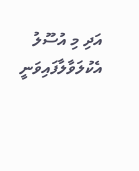އަދި މި އުސޫލު އެކުލަވާލާފައިވަނީ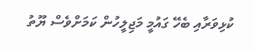ކުޅިވަރާއި ބެހޭ ގައުމީ މަޖިލީހުން ކަމަށްވެސް ޔޫތު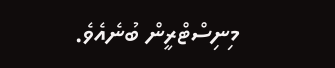މިނިސްޓްރީން ބުނެއެވެ.